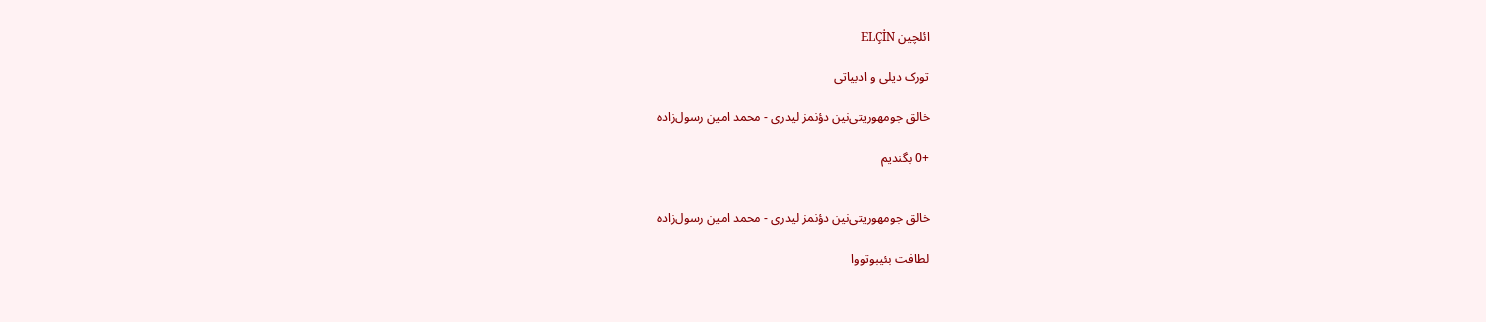ائلچین ELÇİN

تورک دیلی و ادبیاتی

خالق جومهوریتی‌نین دؤنمز لیدری - محمد امین رسول‌زاده

+0 بگندیم


خالق جومهوریتی‌نین دؤنمز لیدری - محمد امین رسول‌زاده

لطافت بئیبوتووا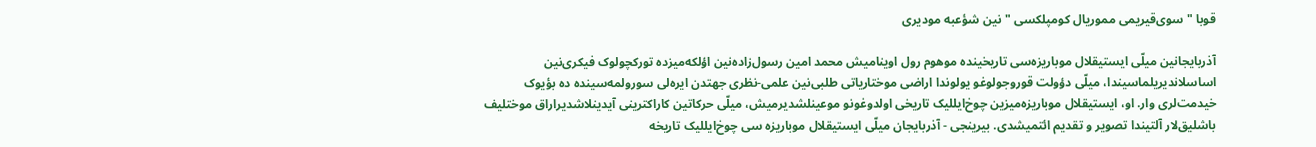قوبا " سوی‌قیریمی مموریال کومپلکسی "نین شؤعبه مودیری

آذربایجانین میلّی ایستیقلال موباریزه‌سی تاریخینده موهوم رول اوینامیش محمد امین رسول‌زاده‌نین اؤلکه‌میزده تورکچولوک فیکری‌نین اساسلاندیریلماسیندا، میلّی دؤولت قوروجولوغو یولوندا اراضی موختاریاتی طلبی‌نین علمی-نظری جهتدن ایره‌لی سورولمه‌سینده ده بؤیوک خیدمت‌لری وار. او، ایستیقلال موباریزه‌میزین چوخ‌ایللیک تاریخی اولدوغونو موعینلشدیرمیش، میلّی حرکاتین کاراکترینی آیدینلاشدیراراق موختلیف باشلیق‌لار آلتیندا تصویر و تقدیم ائتمیشدی. بیرینجی - آذربایجان میلّی ایستیقلال موباریزه سی چوخ‌ایللیک تاریخه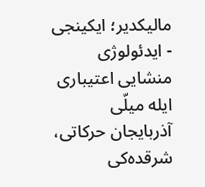مالیکدیر؛ ایکینجی - ایدئولوژی منشایی اعتیباری ایله میلّی آذربایجان حرکاتی، شرقده‌کی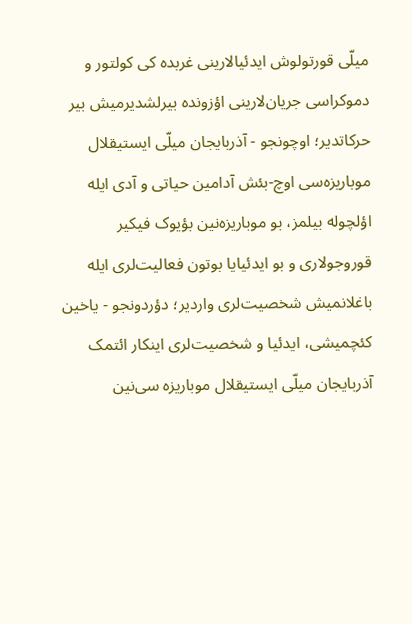میلّی قورتولوش ایدئیالارینی غربده کی کولتور و دموکراسی جریان‌لارینی اؤزونده بیرلشدیرمیش بیر حرکاتدیر؛ اوچونجو - آذربایجان میلّی ایستیقلال موباریزه‌سی اوچ-بئش آدامین حیاتی و آدی ایله اؤلچوله بیلمز، بو موباریزه‌نین بؤیوک فیکیر قوروجولاری و بو ایدئیایا بوتون فعالیت‌لری ایله باغلانمیش شخصیت‌لری واردیر؛ دؤردونجو - یاخین کئچمیشی، ایدئیا و شخصیت‌لری اینکار ائتمک آذربایجان میلّی ایستیقلال موباریزه سی‌نین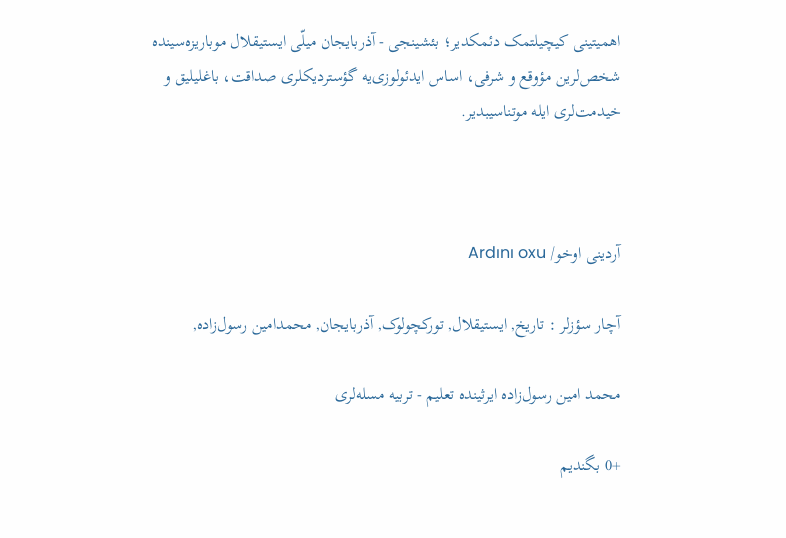اهمیتینی کیچیلتمک دئمکدیر؛ بئشینجی - آذربایجان میلّی ایستیقلال موباریزه‌سینده شخص‌لرین مؤوقع و شرفی، اساس ایدئولوزی‌یه گؤستردیکلری صداقت، باغلیلیق و خیدمت‌لری ایله موتناسیبدیر.



آردینی اوخو/ Ardını oxu

آچار سؤزلر : تاریخ, ایستیقلال, تورکچولوک, آذربایجان, محمدامین رسول‌زاده,

محمد امین رسول‌زاده ایرثینده تعلیم - تربیه مسله‌لری

+0 بگندیم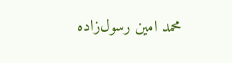محمد امین رسول‌زاده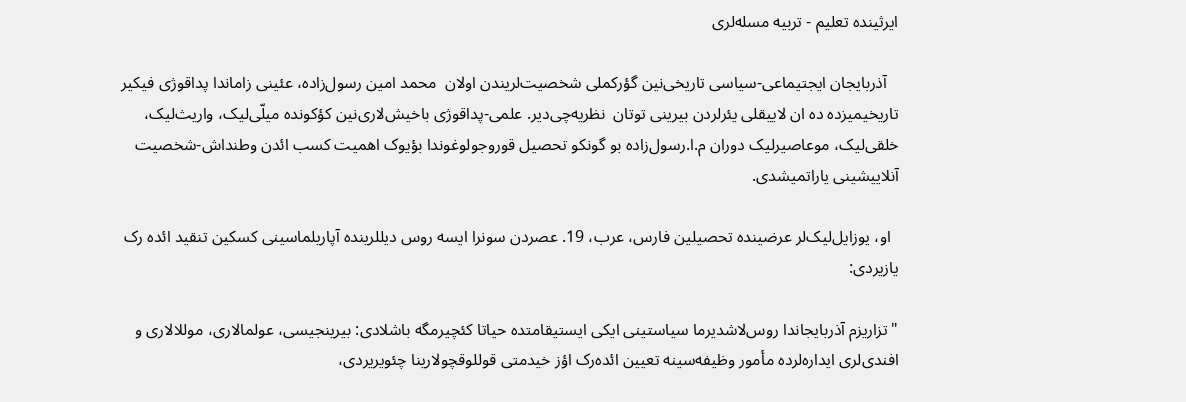ایرثینده تعلیم - تربیه مسله‌لری

   آذربایجان ایجتیماعی-سیاسی تاریخی‌نین گؤرکملی شخصیت‌لریندن اولان  محمد امین رسول‌زاده، عئینی زاماندا پداقوژی فیکیر تاریخیمیزده ده ان لاییقلی یئرلردن بیرینی توتان  نظریه‌چی‌دیر. علمی-پداقوژی باخیش‌لاری‌نین کؤکونده میلّی‌لیک، واریث‌لیک، خلقی‌لیک، موعاصیرلیک دوران م.ا.رسول‌زاده بو گونکو تحصیل قوروجولوغوندا بؤیوک اهمیت کسب ائدن وطنداش-شخصیت آنلاییشینی یاراتمیشدی.

  او، یوزایل‌لیک‌لر عرضینده تحصیلین فارس، عرب، 19. عصردن سونرا ایسه روس دیللرینده آپاریلماسینی کسکین تنقید ائده رک یازیردی:

" تزاریزم آذربایجاندا روس‌لاشدیرما سیاستینی ایکی ایستیقامتده حیاتا کئچیرمگه باشلادی: بیرینجیسی، عولمالاری، موللالاری و افندی‌لری ایداره‌لرده مأمور وظیفه‌سینه تعیین ائده‌رک اؤز خیدمتی قوللوقچولارینا چئویریردی،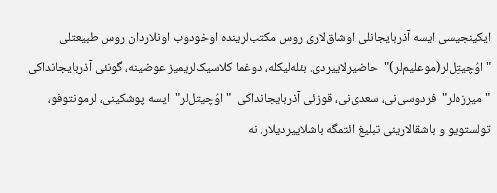ایکینجیسی ایسه آذربایجانلی اوشاق‌لاری روس مکتب‌لرینده اوخودوب اونلاردان روس طبیعتلی  "اوُچیتِل‌لر(موعلیم‌لر)"  حاضیرلاییردی. بئله‌لیکله، دوغما کلاسیک‌لریمیز عوضینه، گونئی آذربایجانداکی  "میرزه‌لر‌"  فردوسی‌نی، سعدی‌نی، قوزئی آذربایجانداکی  "اوُچیتل‌لر‌"  ایسه پوشکینی، لرمونتوفو، تولستویو و باشقالارینی تبلیغ ائتمگه باشلاییردیلار. نه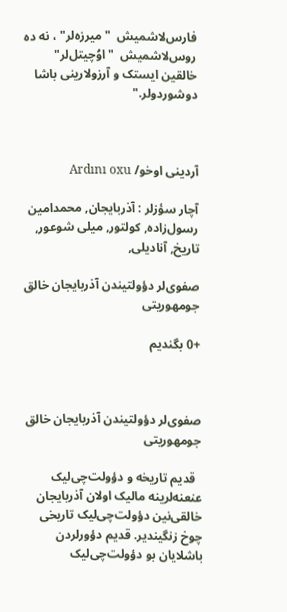فارس‌لاشمیش  "میرزه‌لر‌" ، نه ده روس‌لاشمیش  "اوُچیتل‌لر‌"  خالقین ایستک و آرزولارینی باشا دوشوردولر."



آردینی اوخو/ Ardını oxu

آچار سؤزلر : آذربایجان, محمدامین رسول‌زاده, کولتور, میلی شوعور, تاریخ, آنادیلی,

صفوی‌لر دؤولتیندن آذربایجان خالق جومهوریتی

+0 بگندیم



صفوی‌لر دؤولتیندن آذربایجان خالق جومهوریتی

  قدیم تاریخه و دؤولت‌چی‌لیک عنعنه‌لرینه مالیک اولان آذربایجان خالقی‌نین دؤولت‌چی‌لیک تاریخی چوخ زنگیندیر. قدیم دؤورلردن باشلایان بو دؤولت‌چی‌لیک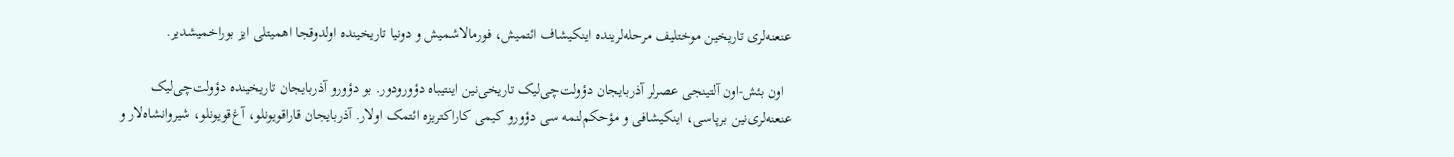عنعنه‌لری تاریخین موختلیف مرحله‌لرینده اینکیشاف ائتمیش، فورمالاشمیش و دونیا تاریخینده اولدوقجا اهمیتلی ایز بوراخمیشدیر.

  اون بئش-اون آلتینجی عصرلر آذربایجان دؤولت‌چی‌لیک تاریخی‌نین اینتیباه دؤورودور. بو دؤورو آذربایجان تاریخینده دؤولت‌چی‌لیک عنعنه‌لری‌نین برپاسی، اینکیشافی و مؤحکم‌لنمه سی دؤورو کیمی کاراکتریزه ائتمک اولار. آذربایجان قاراقویونلو، آغ‌قویونلو، شیروانشاه‌لار و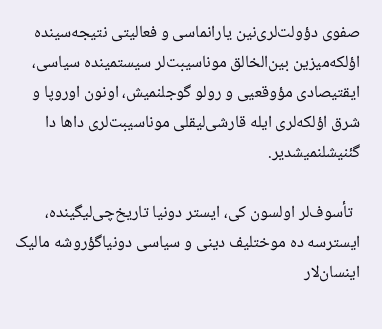صفوی دؤولت‌لری‌نین یارانماسی و فعالیتی نتیجه‌سینده اؤلکه‌میزین بین‌الخالق موناسیبت‌لر سیستمینده سیاسی، ایقتیصادی مؤوقعیی و رولو گوجلنمیش، اونون اوروپا و شرق اؤلکه‌لری ایله قارشی‌لیقلی موناسیبت‌لری داها دا گئنیشلنمیشدیر.

  تأسوف‌لر اولسون کی، ایستر دونیا تاریخ‌چی‌‌لیگینده، ایسترسه ده موختلیف دینی و سیاسی دونیاگؤروشه مالیک اینسان‌لار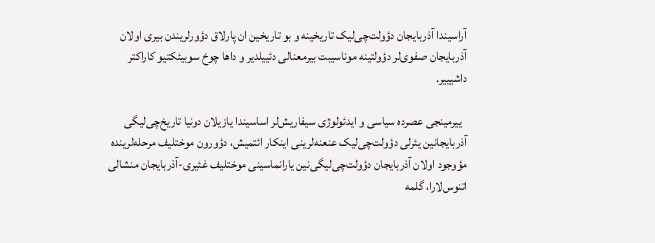آراسیندا آذربایجان دؤولت‌چی‌لیک تاریخینه و بو تاریخین ان پارلاق دؤورلریندن بیری اولان آذربایجان صفوی‌لر دؤولتینه موناسیبت بیرمعنالی دئییلدیر و داها چوخ سوبیئکتیو کاراکتر داشیییر.

  ییرمینجی عصرده سیاسی و ایدئولوژی سیفاریش‌لر اساسیندا یازیلان دونیا تاریخ‌چی‌لیگی آذربایجانین یئرلی دؤولت‌چی‌لیک عنعنه‌لرینی اینکار ائتمیش، دؤورون موختلیف مرحله‌لرینده مؤوجود اولان آذربایجان دؤولت‌چی‌لیگی‌نین یارانماسینی موختلیف غئیری-آذربایجان منشالی اتنوس‌لارا، گلمه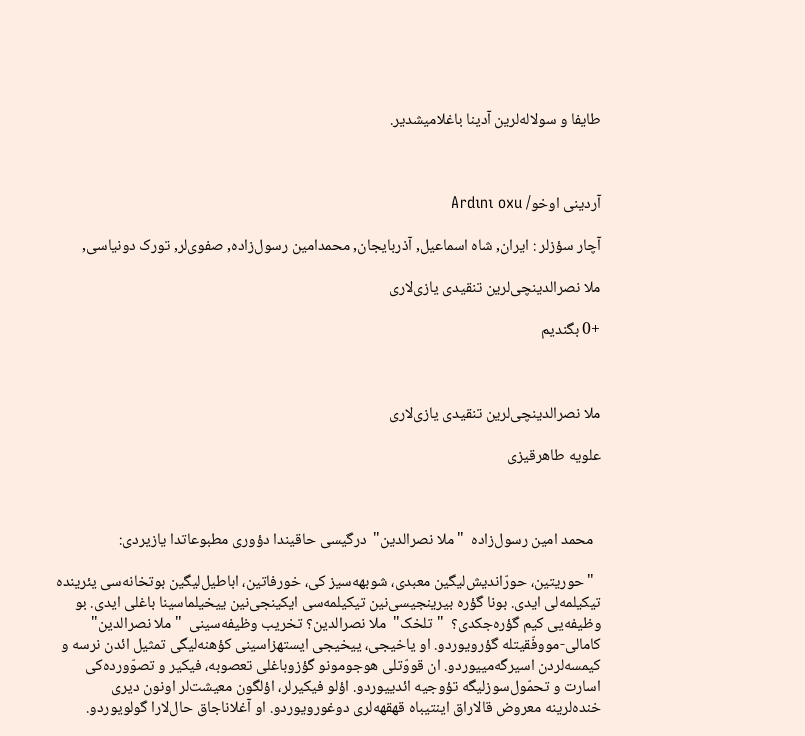طایفا و سولاله‌لرین آدینا باغلامیشدیر.



آردینی اوخو/ Ardını oxu

آچار سؤزلر : ایران, شاه اسماعیل, آذربایجان, محمدامین رسول‌زاده, صفوی‌لر, تورک دونیاسی,

ملا نصرالدینچی‌لرین تنقیدی یازی‌لاری

+0 بگندیم



ملا نصرالدینچی‌لرین تنقیدی یازی‌لاری

علویه طاهرقیزی



  محمد امین رسول‌زاده  "ملا نصرالدین‌"  درگیسی حاقیندا دؤوری مطبوعاتدا یازیردی:

  "حوریتین، حورّاندیش‌لیگین معبدی، شوبهه‌سیز کی، خورفاتین، اباطیل‌لیگین بوتخانه‌سی یئرینده تیکیلمه‌لی ایدی. بونا گؤره بیرینجیسی‌نین تیکیلمه‌سی ایکینجی‌نین ییخیلماسینا باغلی ایدی. بو وظیفه‌یی کیم گؤره‌جکدی؟  "تلخک‌"  ملا نصرالدین؟ تخریب وظیفه‌سینی  "ملا نصرالدین‌"  کامالی-مووفّقیتله گؤرویوردو. او یاخیجی، ییخیجی ایستهزاسینی کؤهنه‌لیگی تمثیل ائدن نرسه و کیمسه‌لردن اسیرگه‌مییوردو. ان قووّتلی هوجومونو گؤزوباغلی تعصوبه، فیکیر و تصوّورده‌کی  اسارت و تحمّول‌سوزلیگه تؤوجیه ائدییوردو. اؤلو فیکیرلر، اؤلگون معیشت‌لر اونون دیری خنده‌لرینه معروض قالاراق اینتیباه قهقهه‌لری دوغورویوردو. او آغلاناجاق حال‌لارا گولویوردو.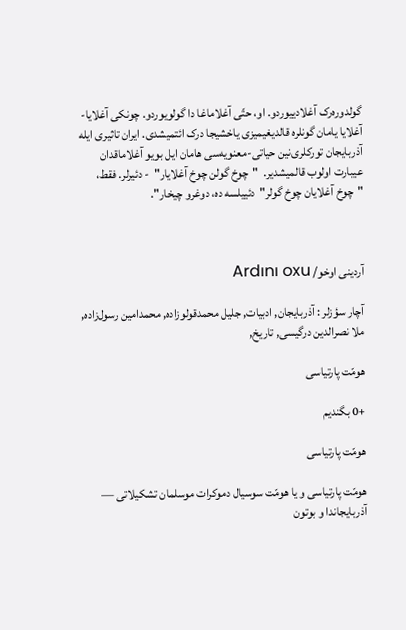گولدوره‌رک آغلادییوردو. او، حتّی آغلاماغا دا گولویوردو. چونکی آغلایا-آغلایا یامان گونلره قالدیغیمیزی یاخشیجا درک ائتمیشدی. ایران تاثیری ایله آذربایجان تورکلری‌نین حیاتی-معنویه‌سی هامان ایل بویو آغلاماقدان عیبارت اولوب قالمیشدیر.  "چوخ گولن چوخ آغلایار‌"  - دئیرلر. فقط،  "چوخ آغلایان چوخ گولر‌"  دئییلسه ده، دوغرو چیخار‌".



آردینی اوخو/ Ardını oxu

آچار سؤزلر : آذربایجان, ادبیات, جلیل محمدقولوزاده, محمدامین رسول‌زاده, ملا نصرالدین درگیسی, تاریخ,

هومّت پارتیاسی

+0 بگندیم

هومّت پارتیاسی

هومّت پارتیاسی و یا هومّت سوسیال دموکرات موسلمان تشکیلاتی — آذربایجاندا و بوتون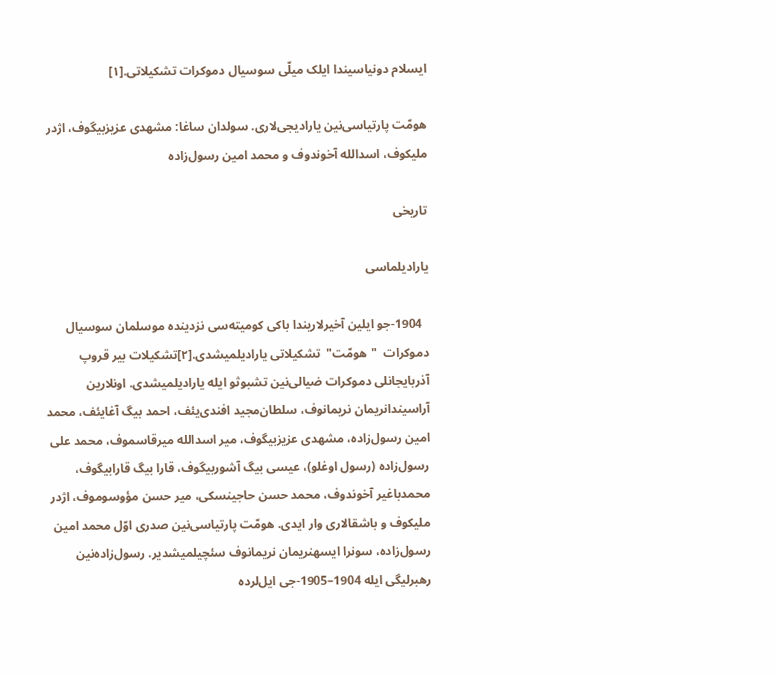ایسلام دونیاسیندا ایلک میلّی سوسیال دموکرات تشکیلاتی.[۱]

هومّت پارتیاسی‌نین یارادیجی‌لاری. سولدان ساغا: مشهدی عزیزبیگوف، اژدر ملیکوف، اسدالله آخوندوف و محمد امین رسول‌زاده

تاریخی

یارادیلماسی

  1904-جو ایلین آخیرلاریندا باکی کومیته‌سی نزدینده موسلمان سوسیال دموکرات  "هومّت"  تشکیلاتی یارادیلمیشدی.[۲]تشکیلات بیر قروپ آذربایجانلی دموکرات ضیالی‌نین تشبوثو ایله یارادیلمیشدی. اونلارین آراسیندانریمان نریمانوف، سلطان‌مجید افندی‌یئف، احمد بیگ آغایئف، محمد امین رسول‌زاده، مشهدی عزیزبیگوف، میر اسدالله میرقاسموف، محمد علی رسول‌زاده (رسول‌ اوغلو)، عیسی بیگ آشوربیگوف، قارا بیگ قارابیگوف، محمدباغیر آخوندوف، محمد حسن حاجینسکی، میر حسن مؤوسوموف، اژدر ملیکوف و باشقالاری وار ایدی. هومّت پارتیاسی‌نین صدری اوّل محمد امین رسول‌زاده، سونرا ایسهنریمان نریمانوف سئچیلمیشدیر. رسول‌زاده‌نین رهبرلیگی ایله 1904–1905-جی ایل‌لرده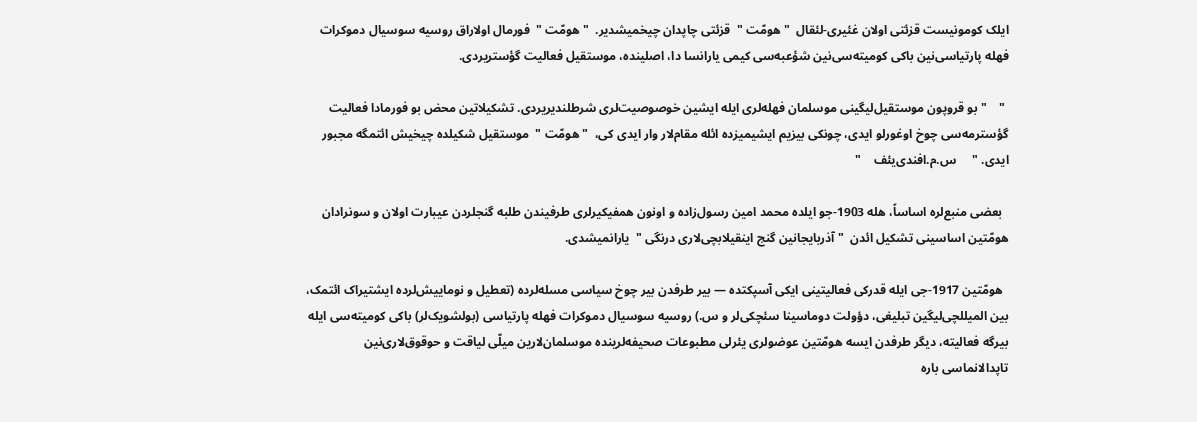ایلک کومونیست قزئتی اولان غئیری-لئقال  " هومّت "  قزئتی چاپدان چیخمیشدیر.  " هومّت "  فورمال اولاراق روسیه سوسیال دموکرات فهله پارتیاسی‌نین باکی کومیته‌سی‌نین شؤعبه‌سی کیمی یارانسا دا، اصلینده، موستقیل فعالیت گؤستریردی.

 "    " بو قروپون موستقیل‌لیگینی موسلمان فهله‌لری ایله ایشین خوصوصیت‌لری شرطلندیریردی. تشکیلاتین محض بو فورمادا فعالیت گؤسترمه‌سی چوخ اوغورلو ایدی، چونکی بیزیم ایشیمیزده ائله مقام‌لار وار ایدی کی،  " هومّت "  موستقیل شکیلده چیخیش ائتمگه مجبور ایدی. "     س.م.افندی‌یئف    "

  بعضی منبع‌لره اساساً، هله 1903-جو ایلده محمد امین رسول‌زاده و اونون همفیکیرلری طرفیندن طلبه گنجلردن عیبارت اولان و سونرادان هومّتین اساسینی تشکیل ائدن  " آذربایجانین گنج اینقیلابچی‌لاری درنگی "  یارانمیشدی.

  هومّتین 1917-جی ایله قدرکی فعالیتینی ایکی آسپکتده — بیر طرفدن بیر چوخ سیاسی مسله‌لرده (تعطیل و نوماییش‌لرده ایشتیراک ائتمک، بین المیللچی‌لیگین تبلیغی، دؤولت دوماسینا سئچکی‌لر و س.) روسیه سوسیال دموکرات فهله پارتیاسی (بولشویک‌لر) باکی کومیته‌سی ایله بیرگه فعالیته، دیگر طرفدن ایسه هومّتین عوضولری یئرلی مطبوعات صحیفه‌لرینده موسلمان‌لارین میلّی لیاقت و حوقوق‌لاری‌نین تاپدالانماسی باره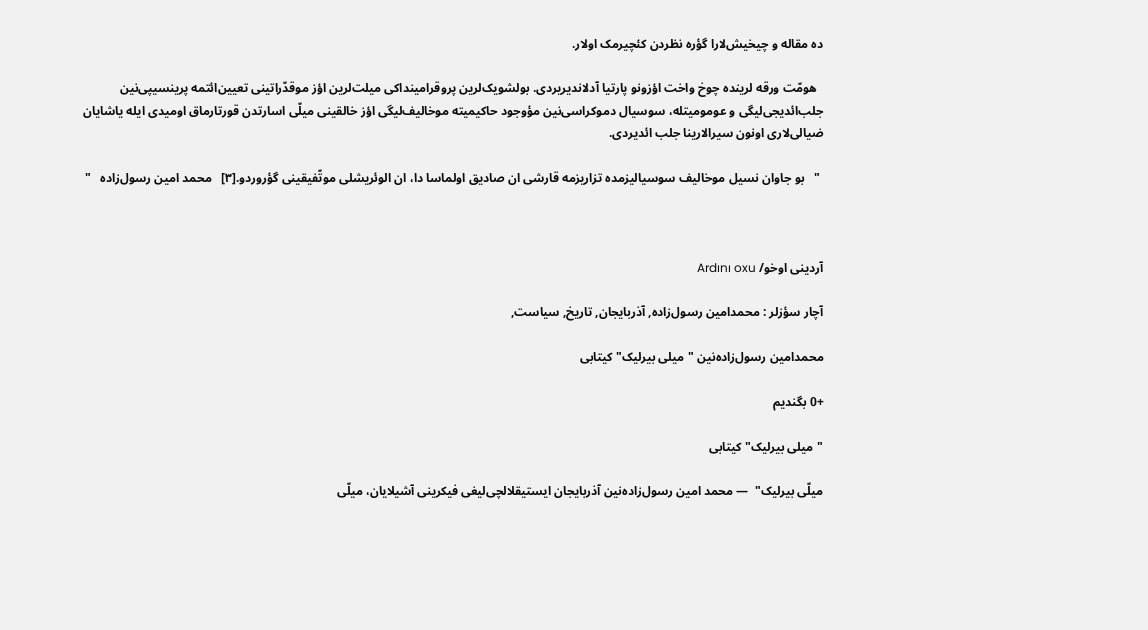ده مقاله و چیخیش‌لارا گؤره نظردن کئچیرمک اولار.

  هومّت ورقه لرینده چوخ واخت اؤزونو پارتیا آدلاندیریردی. بولشویک‌لرین پروقرامینداکی میلت‌لرین اؤز موقدّراتینی تعیین‌ائتمه پرینسیپی‌نین جلب‌ائدیجی‌لیگی و عومومیتله، سوسیال دموکراسی‌نین مؤوجود حاکیمیته موخالیف‌لیگی اؤز خالقینی میلّی اسارتدن قورتارماق اومیدی ایله یاشایان ضیالی‌لاری اونون سیرالارینا جلب ائدیردی.

 "   بو جاوان نسیل موخالیف سوسیالیزمده تزاریزمه قارشی ان صادیق اولماسا دا، ان الوئریشلی موتّفیقینی گؤروردو.[۳]   محمد امین رسول‌زاده   "



آردینی اوخو/ Ardını oxu

آچار سؤزلر : محمدامین رسول‌زاده, آذربایجان, تاریخ, سیاست,

محمدامین رسول‌زاده‌نین "میلی بیرلیک" کیتابی

+0 بگندیم

"میلی بیرلیک" کیتابی

میلّی بیرلیک‌"  — محمد امین رسول‌‌زاده‌‌‌نین آذربایجان ایستیقلالچی‌لیغی فیکرینی آشیلایان، میلّی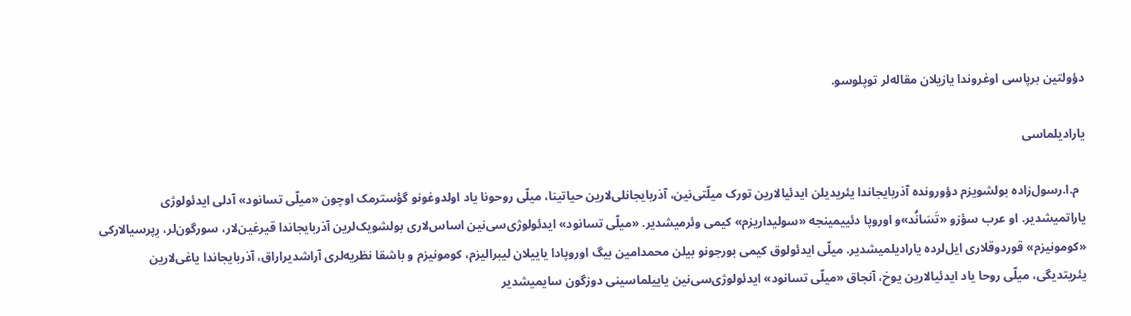دؤولتین برپاسی اوغروندا یازیلان مقاله‌لر توپلوسو.

یارادیلماسی

  م.ا.رسول‌‌زاده‌‌ بولشویزم دؤورونده آذربایجاندا یئریدیلن ایدئیالارین تورک میلّتی‌نین، آذربایجانلی‌لارین حیاتینا، میلّی روحونا یاد اولدوغونو گؤسترمک اوچون «میلّی تسانود» آدلی ایدئولوژی‌ یاراتمیشدیر. او عرب سؤزو «تَسَانُد»و اوروپا دئییمینجه «سولیداریزم» کیمی وئرمیشدیر. «میلّی تسانود» ایدئولوژی‌سی‌نین اساس‌لاری بولشویک‌لرین آذربایجاندا قیرغین‌لار، سورگون‌لر، رِپرسیالارکی «کومونیزم» قوردوقلاری ایل‌لرده یارادیلمیشدیر. میلّی ایدئولوق کیمی بورجونو بیلن محمد‌امین بیگ اوروپادا یاییلان لیبرالیزم، کومونیزم و باشقا نظریه‌لری آراشدیراراق، آذربایجاندا یاغی‌لارین یئریتدیگی، میلّی روحا یاد ایدئیالارین یوخ، آنجاق «میلّی تسانود» ایدئولوژی‌سی‌نین یاییلماسینی دوزگون سایمیشدیر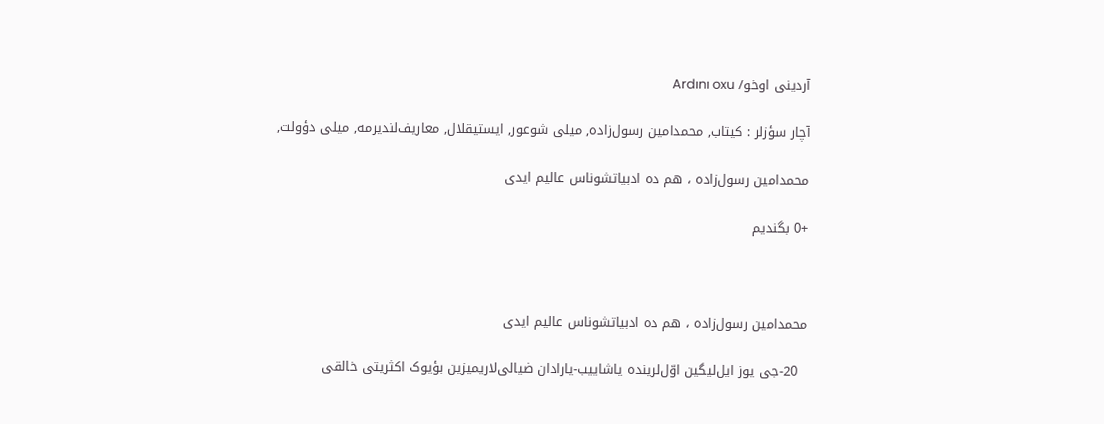آردینی اوخو/ Ardını oxu

آچار سؤزلر : کیتاب, محمدامین رسول‌زاده, میلی شوعور, ایستیقلال, معاریف‌لندیرمه, میلی دؤولت,

محمدامین رسول‌زاده ، هم ده ادبیاتشوناس عالیم ایدی

+0 بگندیم



محمدامین رسول‌زاده ، هم ده ادبیاتشوناس عالیم ایدی

  20-جی یوز ایل‌لیگین اوّل‌لرینده یاشاییب-یارادان ضیالی‌لاریمیزین بؤیوک اکثریتی خالقی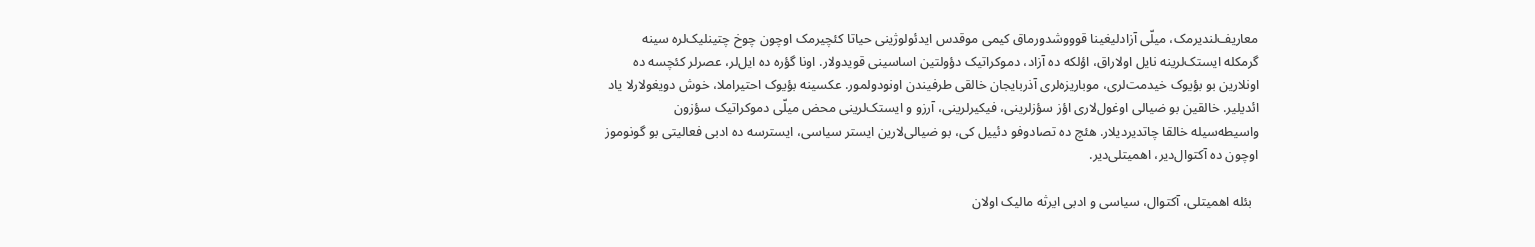معاریف‌لندیرمک، میلّی آزادلیغینا قوووشدورماق کیمی موقدس ایدئولوژینی حیاتا کئچیرمک اوچون چوخ چتینلیک‌لره سینه گرمکله ایستک‌لرینه نایل اولاراق، اؤلکه ده آزاد، دموکراتیک دؤولتین اساسینی قویدولار. اونا گؤره ده ایل‌لر، عصرلر کئچسه ده اونلارین بو بؤیوک خیدمت‌لری، موباریزه‌لری آذربایجان خالقی طرفیندن اونودولمور. عکسینه بؤیوک احتیراملا، خوش دویغولارلا یاد ائدیلیر. خالقین بو ضیالی اوغول‌لاری اؤز سؤزلرینی، فیکیرلرینی، آرزو و ایستک‌لرینی محض میلّی دموکراتیک سؤزون واسیطه‌سیله خالقا چاتدیردیلار. هئچ ده تصادوفو دئییل کی، بو ضیالی‌لارین ایستر سیاسی، ایسترسه ده ادبی فعالیتی بو گونوموز اوچون ده آکتوال‌دیر، اهمیتلی‌دیر.

  بئله اهمیتلی، آکتوال، سیاسی و ادبی ایرثه مالیک اولان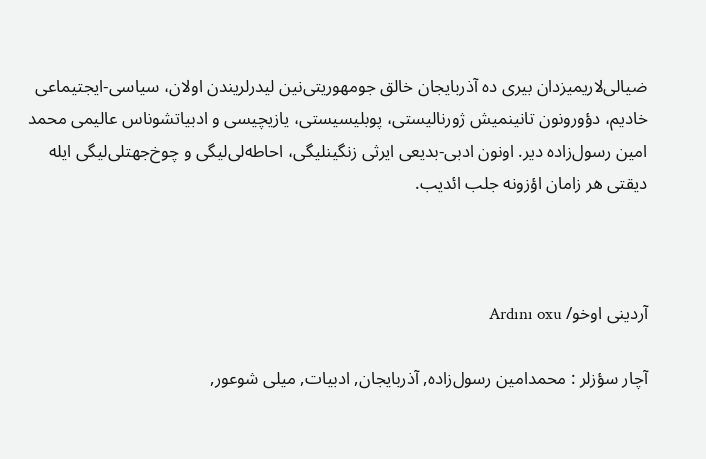ضیالی‌لاریمیزدان بیری ده آذربایجان خالق جومهوریتی‌نین لیدرلریندن اولان، سیاسی-ایجتیماعی خادیم، دؤورونون تانینمیش ژورنالیستی، پوبلیسیستی، یازیچیسی و ادبیاتشوناس عالیمی محمد امین رسول‌زاده دیر. اونون ادبی-بدیعی ایرثی زنگینلیگی، احاطه‌لی‌لیگی و چوخ‌جهتلی‌لیگی ایله دیقتی هر زامان اؤزونه جلب ائدیب.



آردینی اوخو/ Ardını oxu

آچار سؤزلر : محمدامین رسول‌زاده, آذربایجان, ادبیات, میلی شوعور,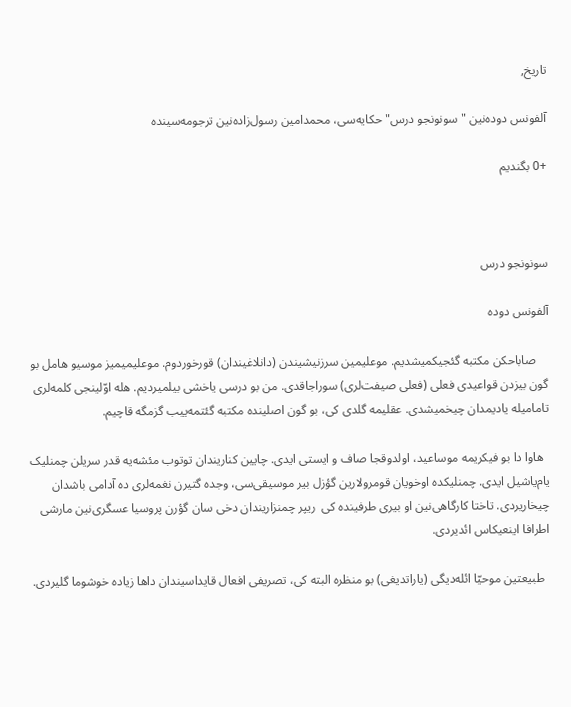تاریخ,

آلفونس دوده‌نین "سونونجو درس" حکایه‌سی، محمدامین رسول‌زاده‌نین ترجومه‌سینده

+0 بگندیم



سونونجو درس

آلفونس دوده

    صاباحکن مکتبه گئجیکمیشدیم. موعلیمین سرزنیشیندن (دانلاغیندان) قورخوردوم. موعلیمیمیز موسیو هامل بو گون بیزدن قواعیدی فعلی (فعلی صیفت‌لری) سوراجاقدی. من بو درسی یاخشی بیلمیردیم. هله اوّلینجی کلمه‌لری تامامیله یادیمدان چیخمیشدی. عقلیمه گلدی کی، بو گون اصلینده مکتبه گئتمه‌ییب گزمگه قاچیم.

  هاوا دا بو فیکریمه موساعید، اولدوقجا صاف و ایستی ایدی. چایین کناریندان توتوب مئشه‌یه قدر سریلن چمنلیک یام‌یاشیل ایدی. چمنلیکده اوخویان قومرولارین گؤزل بیر موسیقی‌‌سی، وجده گتیرن نغمه‌لری ده آدامی باشدان چیخاریردی. تاختا کارگاهی‌نین او بیری طرفینده کی  ریپر چمنزاریندان دخی سان گؤرن پروسیا عسگری‌نین مارشی اطرافا اینعیکاس ائدیردی.

  طبیعتین موحیّا ائله‌دیگی (یاراتدیغی) بو منظره البته کی، تصریفی افعال قایداسیندان داها زیاده خوشوما گلیردی.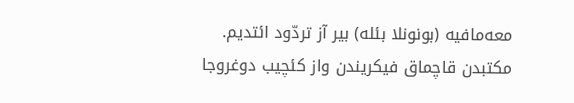معه‌مافیه (بونونلا بئله) بیر آز تردّود ائتدیم. مکتبدن قاچماق فیکریندن واز کئچیب دوغروجا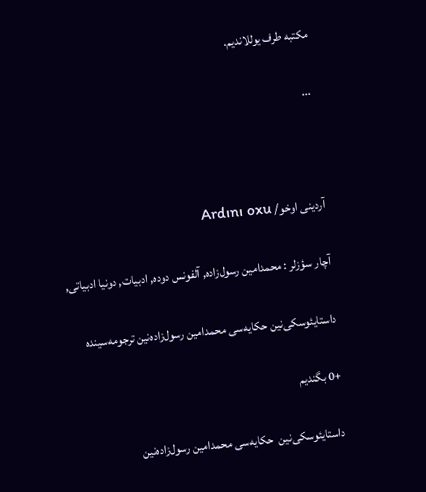مکتبه طرف یوللاندیم.

 ...



آردینی اوخو/ Ardını oxu

آچار سؤزلر : محمدامین رسول‌زاده, آلفونس دوده, ادبیات, دونیا ادبیاتی,

داستایئوسکی‌نین حکایه‌سی محمدامین رسول‌زاده‌نین ترجومه‌سینده

+0 بگندیم

 داستایئوسکی‌نین  حکایه‌سی محمدامین رسول‌زاده‌نین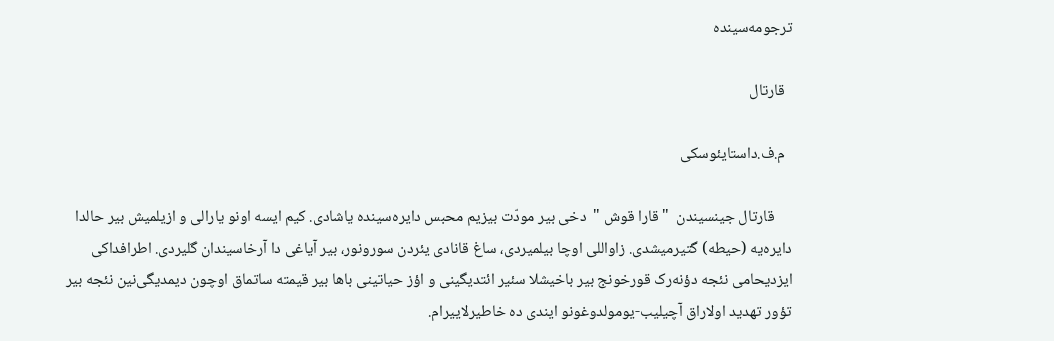ترجومه‌سینده

  قارتال

  م.ف.داستایئوسکی

     قارتال جینسیندن  " قارا قوش "  دخی بیر مودّت بیزیم محبس دایره‌سینده یاشادی. کیم ایسه اونو یارالی و ازیلمیش بیر حالدا دایره‌یه (حیطه) گتیرمیشدی. زاواللی اوچا بیلمیردی، ساغ قانادی یئردن سورونور، بیر آیاغی دا آرخاسیندان گلیردی. اطرافداکی ایزدیحامی نئجه دؤنه‌رک قورخونج بیر باخیشلا سئیر ائتدیگینی و اؤز حیاتینی باها بیر قیمته ساتماق اوچون دیمدیگی‌نین نئجه بیر تؤور تهدید اولاراق آچیلیب-یومولدوغونو ایندی ده خاطیرلاییرام.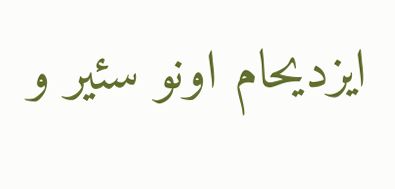ایزدیحام اونو سئیر و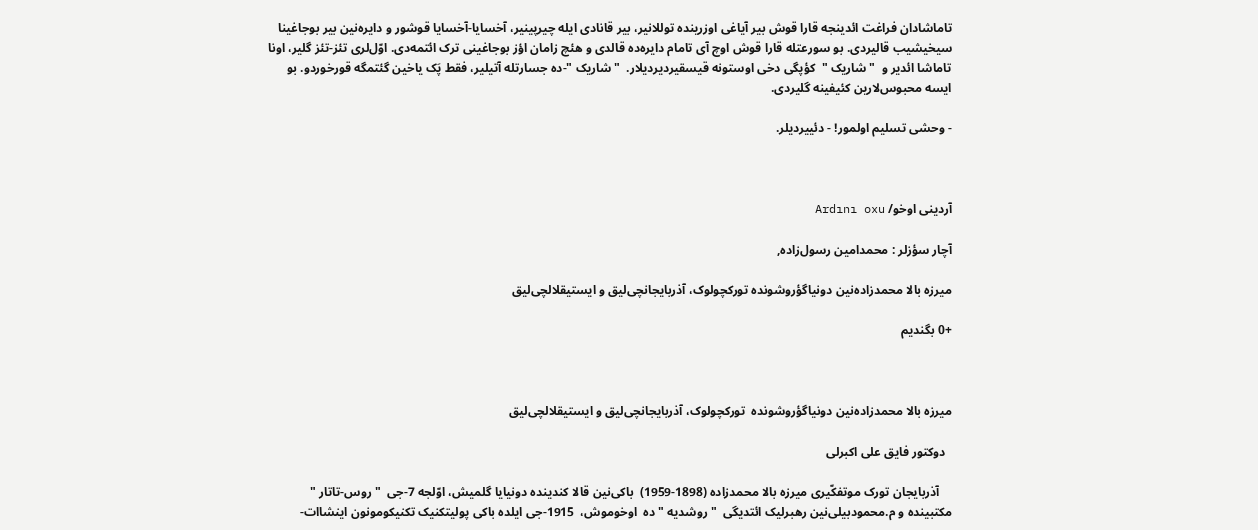تاماشادان فراغت ائدینجه قارا قوش بیر آیاغی اوزرینده توللانیر، بیر قانادی ایله چیرپینیر، آخسایا-آخسایا قوشور و دایره‌نین بیر بوجاغینا سیخیشیب قالیردی. بو سورعتله قارا قوش اوچ آی تامام دایره‌ده قالدی و هئچ زامان اؤز بوجاغینی ترک ائتمه‌دی. اوّل‌لری تئز-تئز گلیر، اونا تاماشا ائدیر و  " شاریک "  کؤپگی دخی اوستونه قیسقیردیردیلار.  " شاریک "-ده جسارتله آتیلیر، فقط پَک یاخین گئتمگه قورخوردو. بو ایسه محبوس‌لارین کئیفینه گلیردی.

- وحشی تسلیم اولمور! - دئییردیلر.



آردینی اوخو/ Ardını oxu

آچار سؤزلر : محمدامین رسول‌زاده,

میرزه‌ بالا محمد‌زاده‌‌نین دونیاگؤروشونده تورکچولوک، آذربایجانچی‌لیق و ایستیقلالچی‌لیق

+0 بگندیم



میرزه‌ بالا محمد‌زاده‌‌نین دونیاگؤروشونده  تورکچولوک، آذربایجانچی‌لیق و ایستیقلالچی‌لیق

  دوکتور فایق علی اکبرلی

    آذربایجان تورک موتفکّیری میرزه بالا محمدزاده (1898-1959)  باکی‌نین قالا کندینده دونیایا گلمیش، اوّلجه 7-جی  " روس-تاتار "  مکتبینده و م.محمودبیلی‌نین رهبرلیک ائتدیگی  " روشدیه " ده  اوخوموش،  1915-جی ایلده باکی پولیتکنیک تکنیکومونون اینشاات-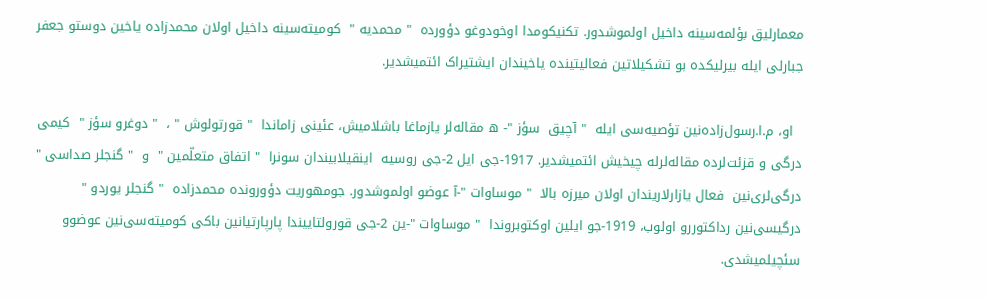معمارلیق بؤلمه‌سینه داخیل اولموشدور. تکنیکومدا اوخودوغو دؤورده  " محمدیه "  کومیته‌سینه داخیل اولان محمدزاده یاخین دوستو جعفر جبارلی ایله بیرلیکده بو تشکیلاتین فعالیتینده یاخیندان ایشتیراک ائتمیشدیر.

  او، م.ا.رسول‌زاده‌نین تؤصیه‌‌سی ایله  " آچیق  سؤز "- ه مقاله‌لر یازماغا باشلامیش، عئینی زاماندا  " قورتولوش " ،  " دوغرو سؤز "  کیمی درگی و قزئت‌لرده مقاله‌لرله چیخیش ائتمیشدیر. 1917-جی ایل 2-جی روسیه  اینقیلابیندان سونرا  " اتفاق متعلّمین "  و  " گنجلر صداسی "  درگی‌لری‌نین  فعال یازارلاریندان اولان میرزه بالا  " موساوات "-آ عوضو اولموشدور. جومهوریت دؤورونده محمدزاده  " گنجلر یوردو "  درگیسی‌نین رداکتوررو اولوب، 1919-جو ایلین اوکتوبروندا  " موساوات "-ین 2-جی قورولتاییندا پارپارتیانین باکی کومیته‌سی‌نین عوضوو سئچیلمیشدی.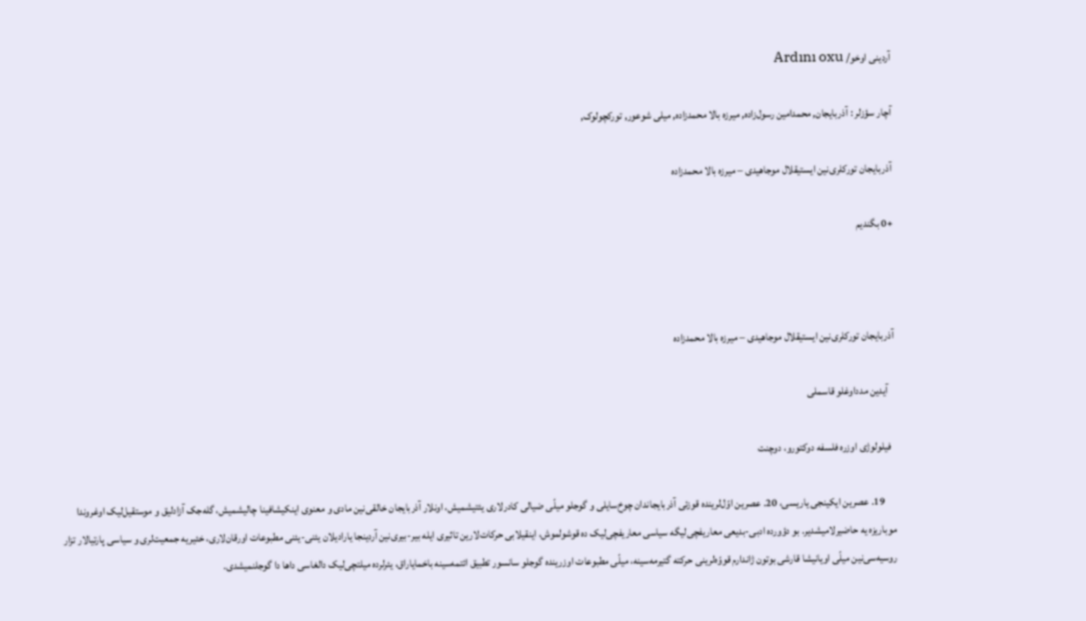آردینی اوخو/ Ardını oxu

آچار سؤزلر : آذربایجان, محمدامین رسول‌زاده, میرزه بالا محمدزاده, میلی شوعور, تورکچولوک,

آذربایجان تورکلری‌نین ایستیقلال موجاهیدی – میرزه بالا محمدزاده

+0 بگندیم



آذربایجان تورکلری‌نین ایستیقلال موجاهیدی – میرزه بالا محمدزاده

   آیدین مدد‌اوغلو قاسملی

  فیلولوژی اوزره فلسفه دوکتورو، دوچنت

     19. عصرین ایکینجی یاریسی، 20. عصرین اوّل‌لرینده قوزئی آذربایجاندان چوخ‌سایلی و گوجلو میلّی ضیالی کادرلاری یئتیشمیش، اونلار آذربایجان خالقی‌نین مادی و معنوی اینکیشافینا چالیشمیش، گله‌جک آزادلیق و موستقیل‌لیک اوغروندا موباریزه یه حاضیرلامیشدیر. بو دؤورده ادبی-بدیعی معاریفچی‌لیگه سیاسی معاریفچی‌لیک ده قوشولموش، اینقیلابی حرکات‌لارین تاثیری ایله بیر-بیری‌نین آردینجا یارادیلان یئنی-یئنی مطبوعات اورقان‌لاری، خئیریه جمعیت‌لری و سیاسی پارتیالار تزار روسیه‌سی‌نین میلّی اویانیشا قارشی بوتون ژاندارم قووّه‌‌لرینی حرکته گتیرمه‌سینه، میلّی مطبوعات اوزرینده گوجلو سانسور تطبیق ائتمه‌سینه باخمایاراق، یئرلرده میلتچی‌لیک دالغاسی داها دا گوجلنمیشدی.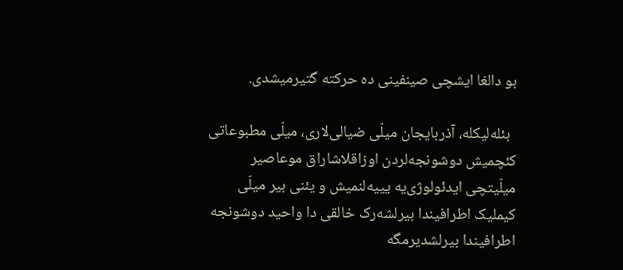بو دالغا ایشچی صینفینی ده حرکته گتیرمیشدی.

  بئله‌لیکله، آذربایجان میلّی ضیالی‌لاری، میلّی مطبوعاتی کئچمیش دوشونجه‌لردن اوزاقلاشاراق موعاصیر میلّیتچی ایدئولوژی‌یه یییه‌لنمیش و یئنی بیر میلّی کیملیک اطرافیندا بیرلشه‌رک خالقی دا واحید دوشونجه اطرافیندا بیرلشدیرمگه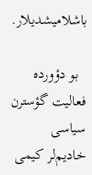باشلامیشدیلار.

  بو دؤورده فعالیت گؤسترن سیاسی خادیم‌لر کیمی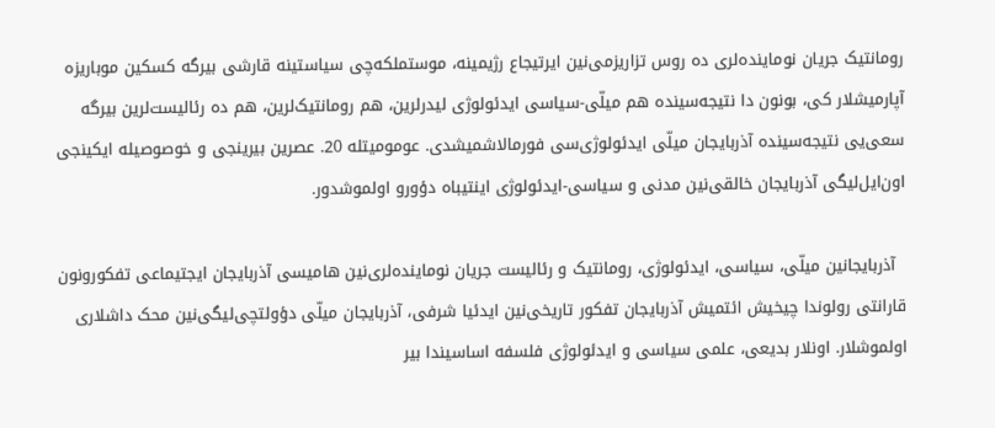رومانتیک جریان نوماینده‌لری ده روس تزاریزمی‌نین ایرتیجاع رژیمینه، موستملکه‌چی سیاستینه قارشی بیرگه کسکین موباریزه آپارمیشلار کی، بونون دا نتیجه‌سینده هم میلّی-سیاسی ایدئولوژی لیدرلرین، هم رومانتیک‌لرین، هم ده رئالیست‌لرین بیرگه سعی‌یی نتیجه‌سینده آذربایجان میلّی ایدئولوژی‌سی فورمالاشمیشدی. عومومیتله 20. عصرین بیرینجی و خوصوصیله ایکینجی اون‌ایل‌لیگی آذربایجان خالقی‌نین مدنی و سیاسی-ایدئولوژی اینتیباه دؤورو اولموشدور.

  آذربایجانین میلّی، سیاسی، ایدئولوژی، رومانتیک و رئالیست جریان نوماینده‌لری‌نین هامیسی آذربایجان ایجتیماعی تفکورونون قارانتی رولوندا چیخیش ائتمیش آذربایجان تفکور تاریخی‌نین ایدئیا شرفی، آذربایجان میلّی دؤولتچی‌لیگی‌نین محک داشلاری اولموشلار. اونلار بدیعی، علمی سیاسی و ایدئولوژی فلسفه اساسیندا بیر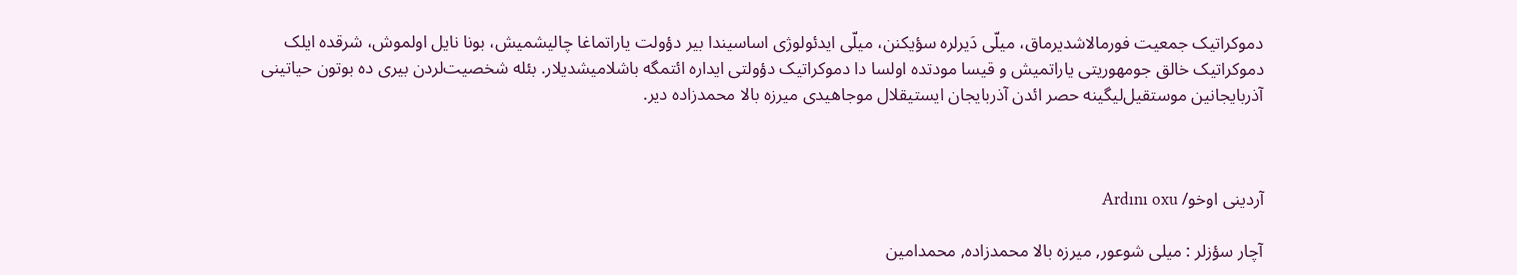دموکراتیک جمعیت فورمالاشدیرماق، میلّی دَیرلره سؤیکنن، میلّی ایدئولوژی اساسیندا بیر دؤولت یاراتماغا چالیشمیش، بونا نایل اولموش، شرقده ایلک دموکراتیک خالق جومهوریتی یاراتمیش و قیسا مودتده اولسا دا دموکراتیک دؤولتی ایداره ائتمگه باشلامیشدیلار. بئله شخصیت‌لردن بیری ده بوتون حیاتینی آذربایجانین موستقیل‌لیگینه حصر ائدن آذربایجان ایستیقلال موجاهیدی میرزه بالا محمدزاده دیر.



آردینی اوخو/ Ardını oxu

آچار سؤزلر : میلی شوعور, میرزه بالا محمدزاده, محمدامین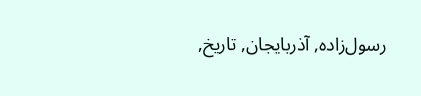رسول‌زاده, آذربایجان, تاریخ,